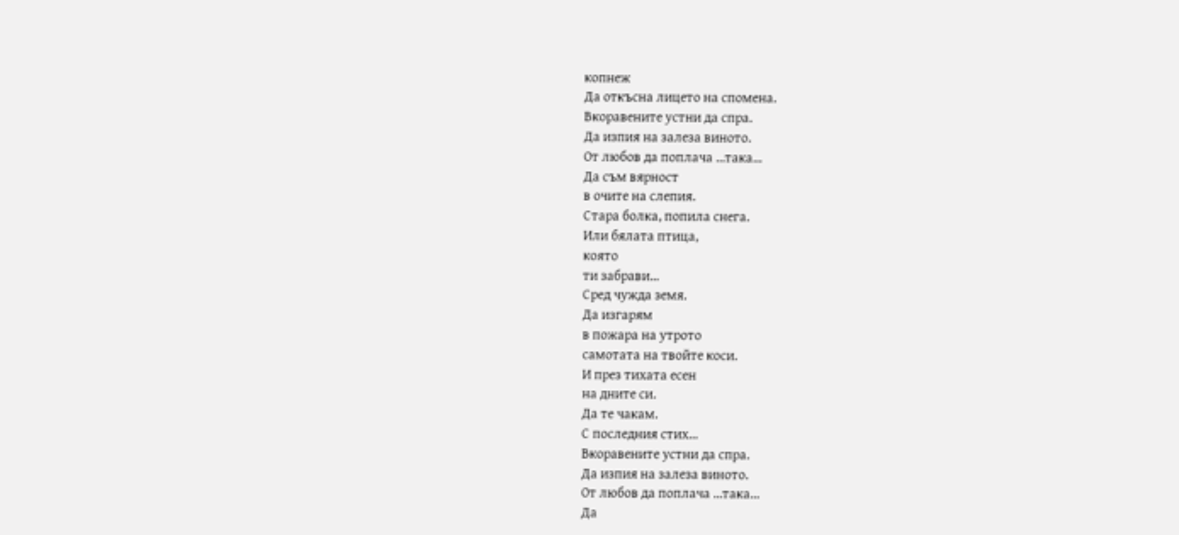копнеж
Да откъсна лицето на спомена.
Вкоравените устни да спра.
Да изпия на залеза виното.
От любов да поплача …така…
Да съм вярност
в очите на слепия.
Стара болка, попила снега.
Или бялата птица,
която
ти забрави...
Сред чужда земя.
Да изгарям
в пожара на утрото
самотата на твойте коси.
И през тихата есен
на дните си.
Да те чакам.
С последния стих…
Вкоравените устни да спра.
Да изпия на залеза виното.
От любов да поплача …така…
Да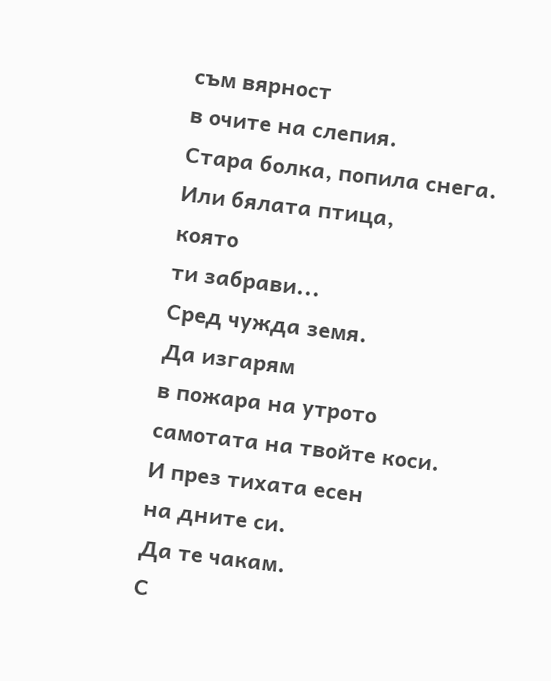съм вярност
в очите на слепия.
Стара болка, попила снега.
Или бялата птица,
която
ти забрави...
Сред чужда земя.
Да изгарям
в пожара на утрото
самотата на твойте коси.
И през тихата есен
на дните си.
Да те чакам.
С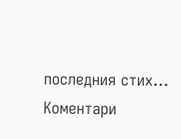последния стих…
Коментари